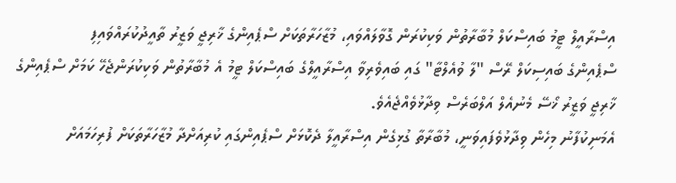އިސްރާއީލް ޓީމު ބައިސްކަލް މުބާރާތުން ވަކިކުރަން ގޮވާލައްވައި، މުޒާހަރާތަކަށް ސްޕެއިންގެ ޚާރިޖީ ވަޒީރު ތާއީދުކުރައްވައިފި
ސްޕެއިންގެ ބައިސިކަލް ރޭސް "ލާ ވުއެލްޓާ" ގައި ބައިވެރިވާ އިސްރާއީލްގެ ބައިސްކަލް ޓީމު އެ މުބާރާތުން ވަކިކުރަންޖެހޭ ކަމަށް ސްޕެއިންގެ ޚާރިޖީ ވަޒީރު ޚޯސޭ މެނުއެލް އަލްބަރެސް ވިދާޅުވެއްޖެއެވެ.
އެމަނިކުފާނު މިހެން ވިދާޅުވެފައިވަނީ، މުބާރާތާ ގުޅިގެން އިސްރާއީލާ ދެކޮޅަށް ސްޕެއިންގައި ކުރިއަށްދާ މުޒާހަރާތަކަށް ފުރިހަމައަށް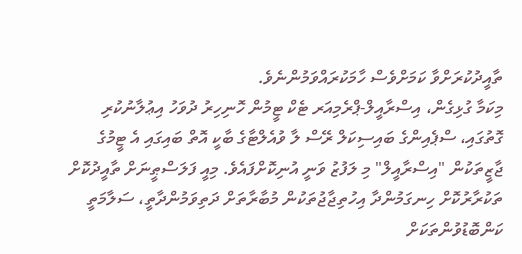ތާއީދުކުރަށްވާ ކަމަށްވެސް ހާމަކުރައްވަމުންނެވެ.
މިކަމާ ގުޅިގެން، އިސްރާއީލް-ޕްރެމިއަރ ޓެކް ޓީމުން ހޮނިހިރު ދުވަހު އިޢުލާނުކުރި ގޮތުގައި، ސްޕެއިންގެ ބައިސިކަލް ރޭސް ލާ ވުއެލްޓާގެ ބާކީ އޮތް ބައިގައި އެ ޓީމުގެ ޖާޒީތަކުން "އިސްރާއީލް" މި ލަފުޒު ވަނީ އުނިކޮށްފައެވެ. މިއީ ފަލަސްޠީނަށް ތާއީދުކޮށް ތަކުރާރުކޮށް ހިނގަމުންދާ އިހުތިޖާޖުތަކުން މުބާރާތަށް ދަތިވަމުންދާތީ، ސަލާމަތީ ކަންބޮޑުވުންތަކަށް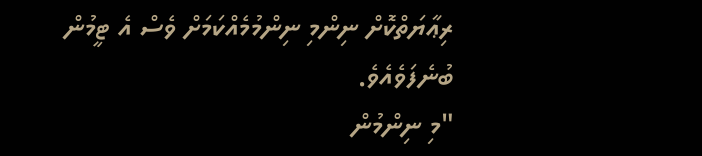ރިޢާޔަތްކޮށް ނިންމި ނިންމުމެއްކަމަށް ވެސް އެ ޓީމުން ބުނެފަވެއެވެ.
"މި ނިންމުން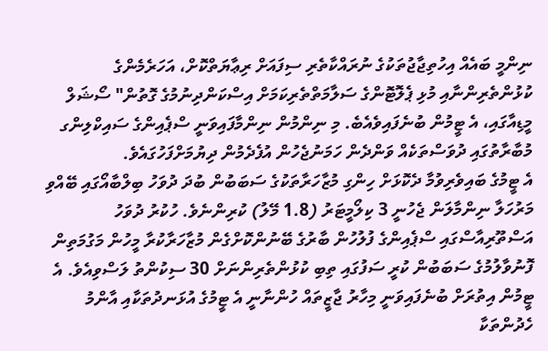ނިންމީ ބައެއް އިހުތިޖާޖުތަކުގެ ނުރައްކާތެރި ސިފައަށް ރިޢާޔަތްކޮށް، އަހަރެމެންގެ ކުޅުންތެރިންނާއި މުޅި ޕެލޮޓޮންގެ ސަލާމަތްތެރިކަމަށް އިސްކަންދިނުމުގެ ގޮތުން" ސޯޝަލް މީޑިއާގައި، އެ ޓީމުން ބުނެފައިވެއެބެ. މި ނިންމުން ނިންމާފައިވަނީ ސްޕެއިންގެ ސައިކްލިންގ މުބާރާތުގައި ދުވަސްތަކެއް ވަންދެން ހަމަނުޖެހުން އުފެދެމުން ދިޔުމަށްފަހުގައެވެ.
އެ ޓީމުގެ ބައިވެރިވުމާ ދެކޮޅަށް ހިންގި މުޒާހަރާތަކުގެ ސަބަބުން ބުދަ ދުވަހު ބިލްބާއޯގައި ބޭއްވި މަރުހަލާ ނިންމާލަން ޖެހުނީ 3 ކިލޯމީޓަރު (1.8 މޭލު) ކުރިންނެވެ. ހުކުރު ދުވަހު އަސްތޫރިއާސްގައި ސްޕެއިންގެ ފުލުހުން ބާރުގެ ބޭނުންކޮށްގެން މުޒާހަރާކުރާ މީހުން މަގުމަތިން ފޮނުވާލުމުގެ ސަބަބުން ކުރީ ސަފުގައި ތިބި ކުޅުންތެރިންނަށް 30 ސިކުންތު ލަސްވިއެވެ. އެ ޓީމުން އިތުރަށް ބުނެފައިވަނީ މިހާރު ޖާޒީތައް ހުންނާނީ އެ ޓީމުގެ އުޅަނދުތަކާއި އާންމު ހެދުންތަކާ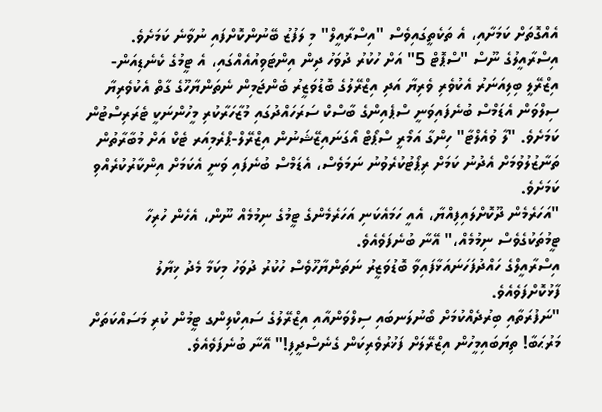އެއްގޮތަށް ކަމަށާއި، އެ ތަކެތީގައިވެސް "އިސްރާއީލް" މި ލަފުޒު ބޭނުންކޮށްފައި ނުވާނެ ކަމަށެވެ.
އިސްރާއީލުގެ ނޫސް "ސްޕޮޓް 5" އަށް ހުކުރު ދުވަހު ދިން އިންޓަވިއުއެއްގައި، އެ ޓީމުގެ ކެނެޑިއަން-އިޒްރޭލީ ބިލިއަނަރު އެކުވެރި ވެރިޔާ އަދި އިޒްރޭލުގެ ބޮޑުވަޒީރު ބެންޖަމިން ނެތަންޔާހޫގެ ގާތް އެކުވެރިޔާ ސިލްވަން އެޑަމްސް ބުނެފައިވަނީ ސްޕެއިންގެ ބާސްކް ސަރަހައްދުގައި މުޒާހަރާކުރި މީހުންނަކީ ޓެރަރިސްޓުން ކަމަށެވެ. "ލާ ވުއެލްޓާ" ހިންގާ އަމޯރީ ސްޕޯޓް އޯގަނައިޒޭޝަނުން އިޒްރޭލް-ޕްރެމިއަރ ޓެކް އަށް މުބާރާތުން ތަނާޒުލުވުމަށް އެދުނު ކަމަށް ރިޕޯޓުކުރެވުނު ނަމަވެސް، އެޑަމްސް ބުނެފައި ވަނީ އެކަމަށް އިންކާރުކުރެއްވި ކަމަށެވެ.
"އަހަރެމެން ދޫކޮށްލައިފިއްޔާ، އެއީ ހަމައެކަނި އަހަރެމެންގެ ޓީމުގެ ނިމުމެއް ނޫން، އެހެން ހުރިހާ ޓީމުތަކުގެވެސް ނިމުމެއް،" އޭނާ ބުނެފަވެއެވެ.
އިސްރާއީލްގެ ހައްދުފަހަނައަޅާފައިވާ ބޮޑުވަޒީރު ނަތަންޔާހޫވެސް ހުކުރު ދުވަހު މިކަމާ މެދު ޚިޔާލު ފާޅުކޮށްފަވެއެވެ.
"ނަފުރަތާއި ބިރުދެއްކުމަށް ބޯނުލަނބައި ސިލްވަންއާއި އިޒްރޭލުގެ ސައިކްލިންގ ޓީމުން ކުރި މަސައްކަތަށް މަރުޙަބާ! ތިޔަބައިމީހުން އިޒްރޭލަށް ފަޚުރުވެރިކަން ގެނެސްދީފި!" އޭނާ ބުނެފަވެއެވެ.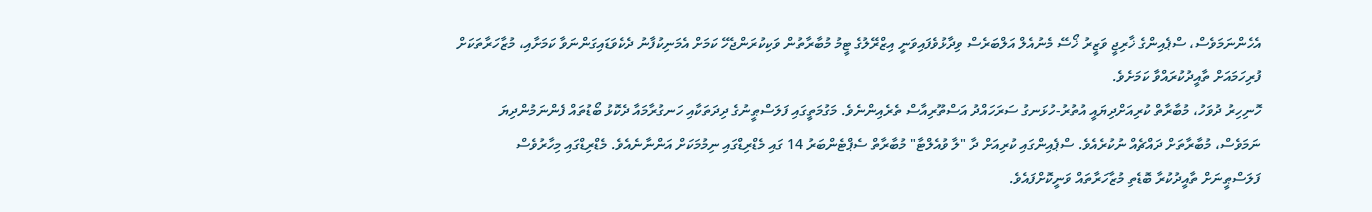އެހެންނަމަވެސް، ސްޕެއިންގެ ޚާރިޖީ ވަޒީރު ޚޯސޭ މެނުއެލް އަލްބަރެސް ވިދާޅުވެފައިވަނީ އިޒްރޭލުގެ ޓީމު މުބާރާތުން ވަކިކުރަންޖެހޭ ކަމަށް އެމަނިކުފާނު ދެކެވަޑައިގަންނަވާ ކަމަށާއި، މުޒާހަރާތަކަށް ފުރިހަމައަށް ތާއީދުކުރައްވާ ކަމަށެވެ.
ހޮނިހިރު ދުވަހު، މުބާރާތް ކުރިއަށްދިޔައީ އުތުރު-ހުޅަނގު ސަރަހައްދު އަސްތޫރިއާސް ތެރެއިންނެވެ. މަގުމަތީގައި ފަލަސްޠީނުގެ ދިދަތަކާއި ހަނގުރާމައާ ދެކޮޅު ބޯޑުތައް ފެންނަމުންދިޔަ ނަމަވެސް، މުބާރާތަށް ދައްޗެއް ނުކުރެއެވެ. ސްޕެއިންގައި ކުރިއަށް ދާ "ލާ ވުއެލްޓާ" މުބާރާތް ސެޕްޓެންބަރު 14 ގައި މެޑްރިޑްގައި ނިމުމަކަށް އަންނާނެއެވެ. މެޑްރިޑްގައި މިހާރުވެސް ފަލަސްޠީނަށް ތާއީދުކުރާ ބޮޑެތި މުޒާހަރާތައް ވަނީކޮށްފައެވެ.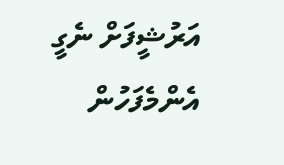އަރުޝީފަށް ނެގީ
އެންމެފަހުން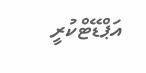އަޕްޑޭޓްކުރީ